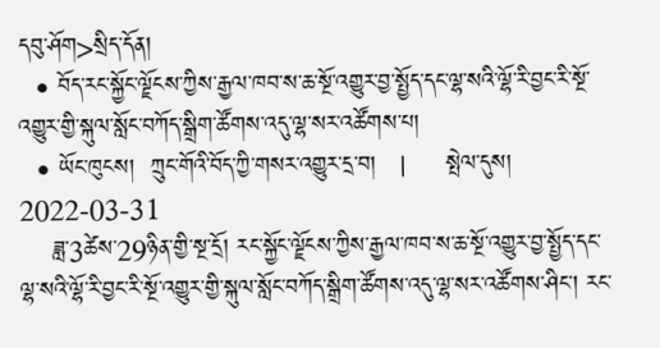དབུ་ཤོག>སྲིད་དོན།
  • བོད་རང་སྐྱོང་ལྗོངས་ཀྱིས་རྒྱལ་ཁབ་ས་ཆ་སྔོ་འགྱུར་བྱ་སྤྱོད་དང་ལྷ་སའི་ལྷོ་རི་བྱང་རི་སྔོ་འགྱུར་གྱི་སྐུལ་སློང་བཀོད་སྒྲིག་ཚོགས་འདུ་ལྷ་སར་འཚོགས་པ།
  • ཡོང་ཁུངས།  ཀྲུང་གོའི་བོད་ཀྱི་གསར་འགྱུར་དྲ་བ།   |     སྤེལ་དུས།  2022-03-31
    ཟླ་3ཚེས་29ཉིན་གྱི་སྔ་དྲོ། རང་སྐྱོང་ལྗོངས་ཀྱིས་རྒྱལ་ཁབ་ས་ཆ་སྔོ་འགྱུར་བྱ་སྤྱོད་དང་ལྷ་སའི་ལྷོ་རི་བྱང་རི་སྔོ་འགྱུར་གྱི་སྐུལ་སློང་བཀོད་སྒྲིག་ཚོགས་འདུ་ལྷ་སར་འཚོགས་ཤིང་། རང་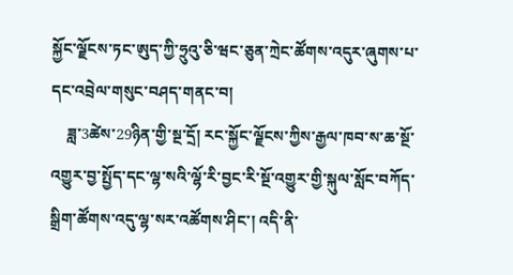སྐྱོང་ལྗོངས་ཏང་ཨུད་ཀྱི་ཧྲུའུ་ཅི་ཝང་ཅུན་ཀྲེང་ཚོགས་འདུར་ཞུགས་པ་དང་འབྲེལ་གསུང་བཤད་གནང་བ།
    ཟླ་3ཚེས་29ཉིན་གྱི་སྔ་དྲོ། རང་སྐྱོང་ལྗོངས་ཀྱིས་རྒྱལ་ཁབ་ས་ཆ་སྔོ་འགྱུར་བྱ་སྤྱོད་དང་ལྷ་སའི་ལྷོ་རི་བྱང་རི་སྔོ་འགྱུར་གྱི་སྐུལ་སློང་བཀོད་སྒྲིག་ཚོགས་འདུ་ལྷ་སར་འཚོགས་ཤིང་། འདི་ནི་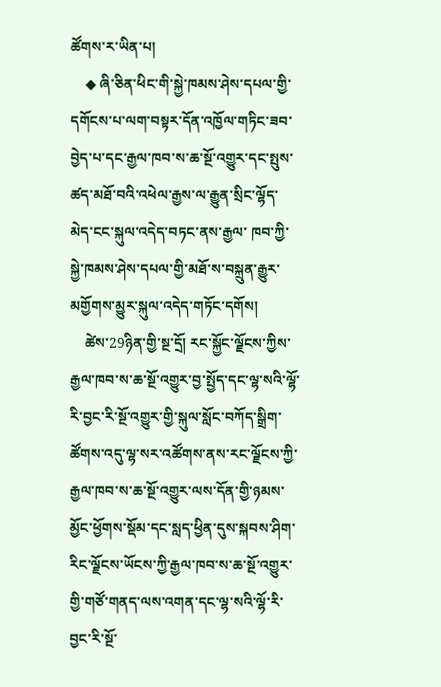ཚོགས་ར་ཡིན་པ།
    ◆ ཞི་ཅིན་ཕིང་གི་སྐྱེ་ཁམས་ཤེས་དཔལ་གྱི་དགོངས་པ་ལག་བསྟར་དོན་འཁྱོལ་གཏིང་ཟབ་བྱེད་པ་དང་རྒྱལ་ཁབ་ས་ཆ་སྔོ་འགྱུར་དང་སྤུས་ཚད་མཐོ་བའི་འཕེལ་རྒྱས་ལ་རྒྱུན་སྲིང་ལྷོད་མེད་ངང་སྐུལ་འདེད་བཏང་ནས་རྒྱལ་ ཁབ་ཀྱི་སྐྱེ་ཁམས་ཤེས་དཔལ་གྱི་མཐོ་ས་བསྐྲུན་རྒྱུར་མགྱོགས་མྱུར་སྐུལ་འདེད་གཏོང་དགོས།
    ཚེས་29ཉིན་གྱི་སྔ་དྲོ། རང་སྐྱོང་ལྗོངས་ཀྱིས་རྒྱལ་ཁབ་ས་ཆ་སྔོ་འགྱུར་བྱ་སྤྱོད་དང་ལྷ་སའི་ལྷོ་རི་བྱང་རི་སྔོ་འགྱུར་གྱི་སྐུལ་སློང་བཀོད་སྒྲིག་ཚོགས་འདུ་ལྷ་སར་འཚོགས་ནས་རང་ལྗོངས་ཀྱི་རྒྱལ་ཁབ་ས་ཆ་སྔོ་འགྱུར་ལས་དོན་གྱི་ཉམས་མྱོང་ཕྱོགས་སྡོམ་དང་སླད་ཕྱིན་དུས་སྐབས་ཤིག་རིང་ལྗོངས་ཡོངས་ཀྱི་རྒྱལ་ཁབ་ས་ཆ་སྔོ་འགྱུར་གྱི་གཙོ་གནད་ལས་འགན་དང་ལྷ་སའི་ལྷོ་རི་བྱང་རི་སྔོ་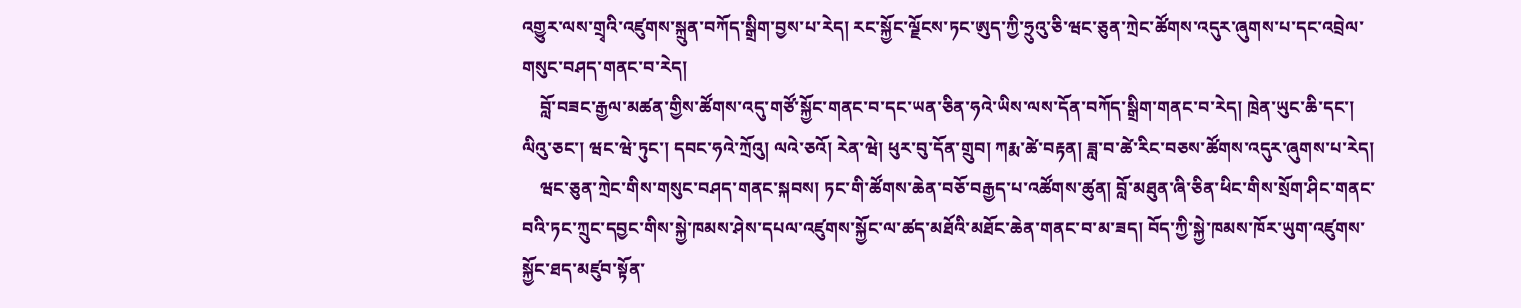འགྱུར་ལས་གྲྭའི་འཛུགས་སྐྲུན་བཀོད་སྒྲིག་བྱས་པ་རེད། རང་སྐྱོང་ལྗོངས་ཏང་ཨུད་ཀྱི་ཧྲུའུ་ཅི་ཝང་ཅུན་ཀྲེང་ཚོགས་འདུར་ཞུགས་པ་དང་འབྲེལ་གསུང་བཤད་གནང་བ་རེད།
    བློ་བཟང་རྒྱལ་མཚན་གྱིས་ཚོགས་འདུ་གཙོ་སྐྱོང་གནང་བ་དང་ཡན་ཅིན་ཧའེ་ཡིས་ལས་དོན་བཀོད་སྒྲིག་གནང་བ་རེད། ཁྲེན་ཡུང་ཆི་དང་། ལིའུ་ཅང་། ཝང་ཝེ་ཏུང་། དབང་ཧའེ་ཀྲོའུ། ལའེ་ཅའོ། རེན་ཝེ། ཕུར་བུ་དོན་གྲུབ། ཀརྨ་ཚེ་བརྟན། ཟླ་བ་ཚེ་རིང་བཅས་ཚོགས་འདུར་ཞུགས་པ་རེད།
    ཝང་ཅུན་ཀྲེང་གིས་གསུང་བཤད་གནང་སྐབས། ཏང་གི་ཚོགས་ཆེན་བཅོ་བརྒྱད་པ་འཚོགས་ཚུན། བློ་མཐུན་ཞི་ཅིན་ཕིང་གིས་སྲོག་ཤིང་གནང་བའི་ཏང་ཀྲུང་དབྱང་གིས་སྐྱེ་ཁམས་ཤེས་དཔལ་འཛུགས་སྐྱོང་ལ་ཚད་མཐོའི་མཐོང་ཆེན་གནང་བ་མ་ཟད། བོད་ཀྱི་སྐྱེ་ཁམས་ཁོར་ཡུག་འཛུགས་སྐྱོང་ཐད་མཛུབ་སྟོན་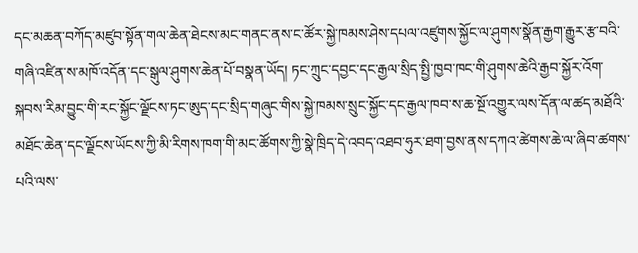དང་མཆན་བཀོད་མཛུབ་སྟོན་གལ་ཆེན་ཐེངས་མང་གནང་ནས་ང་ཚོར་སྐྱེ་ཁམས་ཤེས་དཔལ་འཛུགས་སྐྱོང་ལ་ཤུགས་སྣོན་རྒྱག་རྒྱུར་རྩ་བའི་གཞི་འཛིན་ས་མཁོ་འདོན་དང་སྒུལ་ཤུགས་ཆེན་པོ་བསྣན་ཡོད། ཏང་ཀྲུང་དབྱང་དང་རྒྱལ་སྲིད་སྤྱི་ཁྱབ་ཁང་གི་ཤུགས་ཆེའི་རྒྱབ་སྐྱོར་འོག་སྐབས་རིམ་བྱུང་གི་རང་སྐྱོང་ལྗོངས་ཏང་ཨུད་དང་སྲིད་གཞུང་གིས་སྐྱེ་ཁམས་སྲུང་སྐྱོང་དང་རྒྱལ་ཁབ་ས་ཆ་སྔོ་འགྱུར་ལས་དོན་ལ་ཚད་མཐོའི་མཐོང་ཆེན་དང་ལྗོངས་ཡོངས་ཀྱི་མི་རིགས་ཁག་གི་མང་ཚོགས་ཀྱི་སྣེ་ཁྲིད་དེ་འབད་འཐབ་ཧུར་ཐག་བྱས་ནས་དཀའ་ཚེགས་ཆེ་ལ་ཞིབ་ཚགས་པའི་ལས་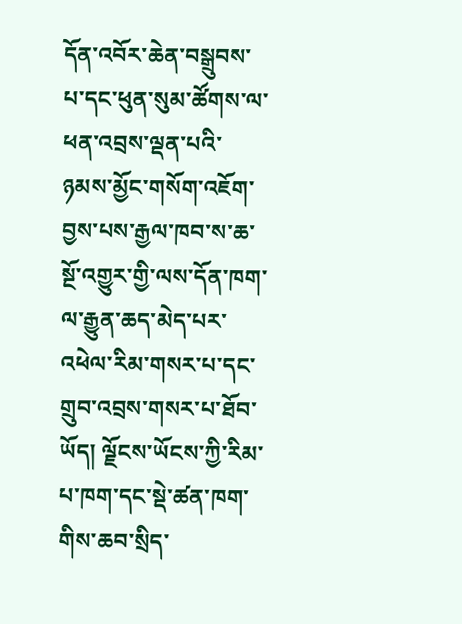དོན་འབོར་ཆེན་བསྒྲུབས་པ་དང་ཕུན་སུམ་ཚོགས་ལ་ཕན་འབྲས་ལྡན་པའི་ཉམས་མྱོང་གསོག་འཇོག་བྱས་པས་རྒྱལ་ཁབ་ས་ཆ་སྔོ་འགྱུར་གྱི་ལས་དོན་ཁག་ལ་རྒྱུན་ཆད་མེད་པར་འཕེལ་རིམ་གསར་པ་དང་གྲུབ་འབྲས་གསར་པ་ཐོབ་ཡོད། ལྗོངས་ཡོངས་ཀྱི་རིམ་པ་ཁག་དང་སྡེ་ཚན་ཁག་གིས་ཆབ་སྲིད་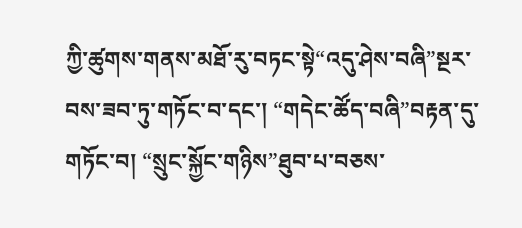ཀྱི་ཚུགས་གནས་མཐོ་རུ་བཏང་སྟེ“འདུ་ཤེས་བཞི”སྔར་བས་ཟབ་ཏུ་གཏོང་བ་དང་། “གདེང་ཚོད་བཞི”བརྟན་དུ་གཏོང་བ། “སྲུང་སྐྱོང་གཉིས”ཐུབ་པ་བཅས་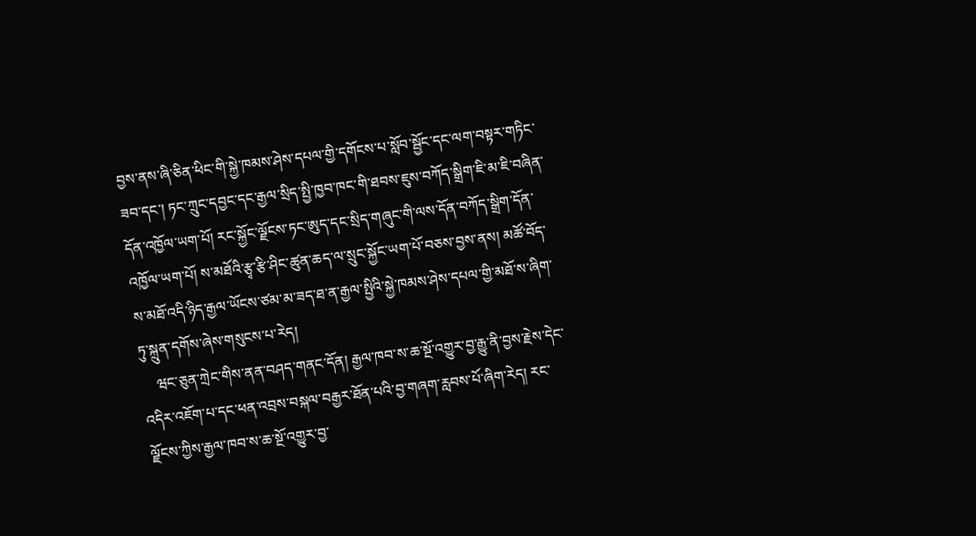བྱས་ནས་ཞི་ཅིན་ཕིང་གི་སྐྱེ་ཁམས་ཤེས་དཔལ་གྱི་དགོངས་པ་སློབ་སྦྱོང་དང་ལག་བསྟར་གཏིང་ཟབ་དང་། ཏང་ཀྲུང་དབྱང་དང་རྒྱལ་སྲིད་སྤྱི་ཁྱབ་ཁང་གི་ཐབས་ཇུས་བཀོད་སྒྲིག་ཇི་མ་ཇི་བཞིན་དོན་འཁྱོལ་ཡག་པོ། རང་སྐྱོང་ལྗོངས་ཏང་ཨུད་དང་སྲིད་གཞུང་གི་ལས་དོན་བཀོད་སྒྲིག་དོན་འཁྱོལ་ཡག་པོ། ས་མཐོའི་རྩྭ་རྩི་ཤིང་ཚུན་ཆད་ལ་སྲུང་སྐྱོང་ཡག་པོ་བཅས་བྱས་ནས། མཚོ་བོད་ས་མཐོ་འདི་ཉིད་རྒྱལ་ཡོངས་ཙམ་མ་ཟད་ཐ་ན་རྒྱལ་སྤྱིའི་སྐྱེ་ཁམས་ཤེས་དཔལ་གྱི་མཐོ་ས་ཞིག་ཏུ་སྐྲུན་དགོས་ཞེས་གསུངས་པ་རེད།
    ཝང་ཅུན་ཀྲེང་གིས་ནན་བཤད་གནང་དོན། རྒྱལ་ཁབ་ས་ཆ་སྔོ་འགྱུར་བྱ་རྒྱུ་ནི་བྱས་རྗེས་དེང་འདིར་འཇོག་པ་དང་ཕན་འབྲས་བསྐལ་བརྒྱར་ཐོན་པའི་བྱ་གཞག་རླབས་པོ་ཞིག་རེད། རང་ལྗོངས་ཀྱིས་རྒྱལ་ཁབ་ས་ཆ་སྔོ་འགྱུར་བྱ་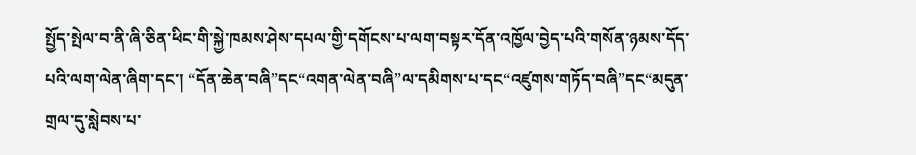སྤྱོད་སྤེལ་བ་ནི་ཞི་ཅིན་ཕིང་གི་སྐྱེ་ཁམས་ཤེས་དཔལ་གྱི་དགོངས་པ་ལག་བསྟར་དོན་འཁྱོལ་བྱེད་པའི་གསོན་ཉམས་དོད་པའི་ལག་ལེན་ཞིག་དང་། “དོན་ཆེན་བཞི”དང“འགན་ལེན་བཞི”ལ་དམིགས་པ་དང“འཛུགས་གཏོད་བཞི”དང“མདུན་གྲལ་དུ་སླེབས་པ་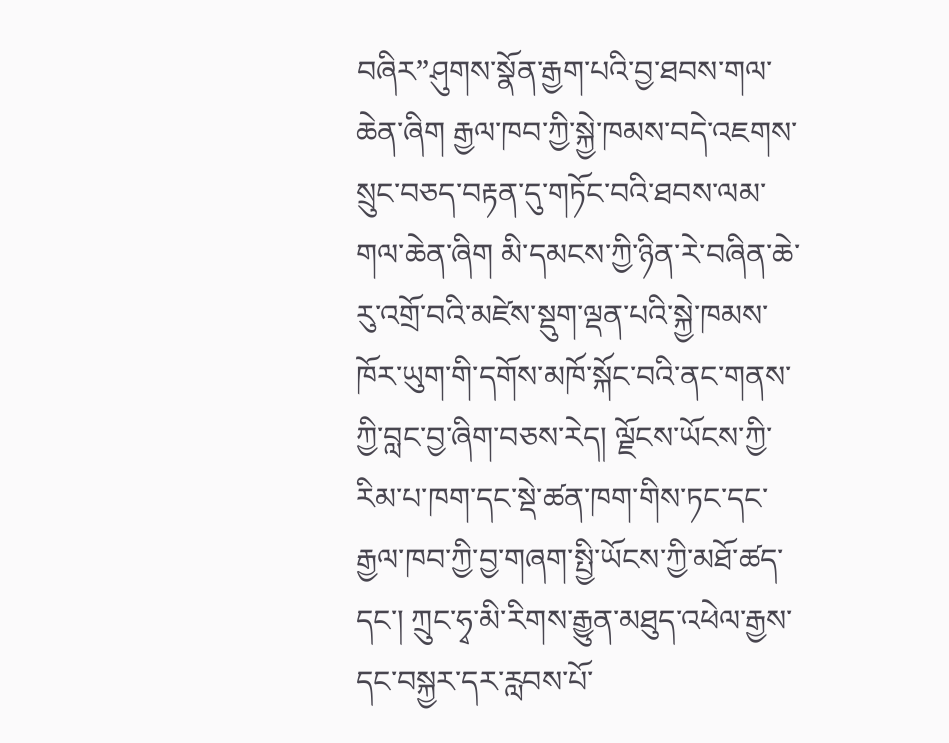བཞིར”ཤུགས་སྣོན་རྒྱག་པའི་བྱ་ཐབས་གལ་ཆེན་ཞིག རྒྱལ་ཁབ་ཀྱི་སྐྱེ་ཁམས་བདེ་འཇགས་སྲུང་བཅད་བརྟན་དུ་གཏོང་བའི་ཐབས་ལམ་གལ་ཆེན་ཞིག མི་དམངས་ཀྱི་ཉིན་རེ་བཞིན་ཆེ་རུ་འགྲོ་བའི་མཛེས་སྡུག་ལྡན་པའི་སྐྱེ་ཁམས་ཁོར་ཡུག་གི་དགོས་མཁོ་སྐོང་བའི་ནང་གནས་ཀྱི་བླང་བྱ་ཞིག་བཅས་རེད། ལྗོངས་ཡོངས་ཀྱི་རིམ་པ་ཁག་དང་སྡེ་ཚན་ཁག་གིས་ཏང་དང་རྒྱལ་ཁབ་ཀྱི་བྱ་གཞག་སྤྱི་ཡོངས་ཀྱི་མཐོ་ཚད་དང་། ཀྲུང་ཧྭ་མི་རིགས་རྒྱུན་མཐུད་འཕེལ་རྒྱས་དང་བསྐྱར་དར་རླབས་པོ་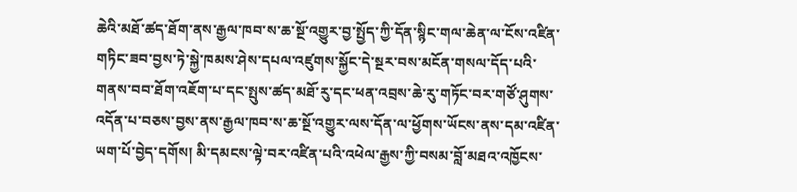ཆེའི་མཐོ་ཚད་ཐོག་ནས་རྒྱལ་ཁབ་ས་ཆ་སྔོ་འགྱུར་བྱ་སྤྱོད་ཀྱི་དོན་སྙིང་གལ་ཆེན་ལ་ངོས་འཛིན་གཏིང་ཟབ་བྱས་ཏེ་སྐྱེ་ཁམས་ཤེས་དཔལ་འཛུགས་སྐྱོང་དེ་སྔར་བས་མངོན་གསལ་དོད་པའི་གནས་བབ་ཐོག་འཇོག་པ་དང་སྤུས་ཚད་མཐོ་རུ་དང་ཕན་འབྲས་ཆེ་རུ་གཏོང་བར་གཙོ་ཤུགས་འདོན་པ་བཅས་བྱས་ནས་རྒྱལ་ཁབ་ས་ཆ་སྔོ་འགྱུར་ལས་དོན་ལ་ཕྱོགས་ཡོངས་ནས་དམ་འཛིན་ཡག་པོ་བྱེད་དགོས། མི་དམངས་ལྟེ་བར་འཛིན་པའི་འཕེལ་རྒྱས་ཀྱི་བསམ་བློ་མཐའ་འཁྱོངས་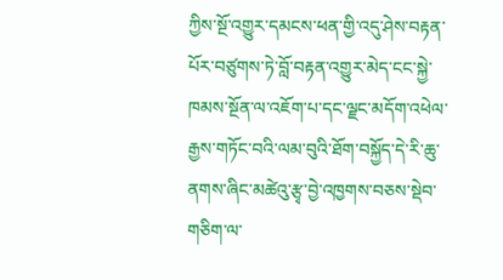ཀྱིས་སྔོ་འགྱུར་དམངས་ཕན་གྱི་འདུ་ཤེས་བརྟན་པོར་བཙུགས་ཏེ་བློ་བརྟན་འགྱུར་མེད་ངང་སྐྱེ་ཁམས་སྔོན་ལ་འཇོག་པ་དང་ལྗང་མདོག་འཕེལ་རྒྱས་གཏོང་བའི་ལམ་བུའི་ཐོག་བསྐྱོད་དེ་རི་ཆུ་ནགས་ཞིང་མཚེའུ་རྩྭ་བྱེ་འཁྱགས་བཅས་སྡེབ་གཅིག་ལ་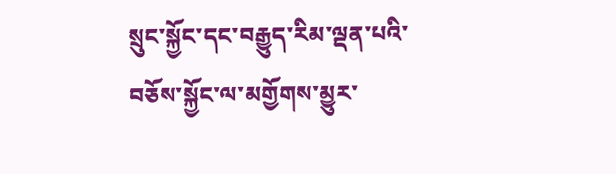སྲུང་སྐྱོང་དང་བརྒྱུད་རིམ་ལྡན་པའི་བཅོས་སྐྱོང་ལ་མགྱོགས་མྱུར་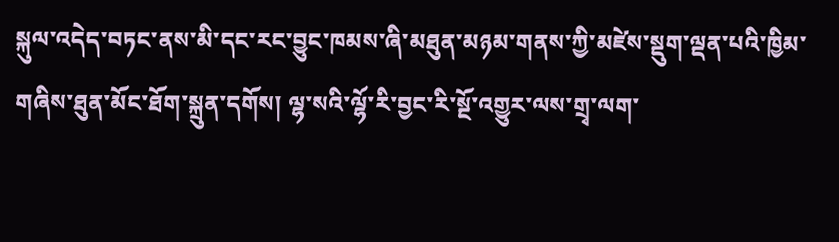སྐུལ་འདེད་བཏང་ནས་མི་དང་རང་བྱུང་ཁམས་ཞི་མཐུན་མཉམ་གནས་ཀྱི་མཛེས་སྡུག་ལྡན་པའི་ཁྱིམ་གཞིས་ཐུན་མོང་ཐོག་སྐྲུན་དགོས། ལྷ་སའི་ལྷོ་རི་བྱང་རི་སྔོ་འགྱུར་ལས་གྲྭ་ལག་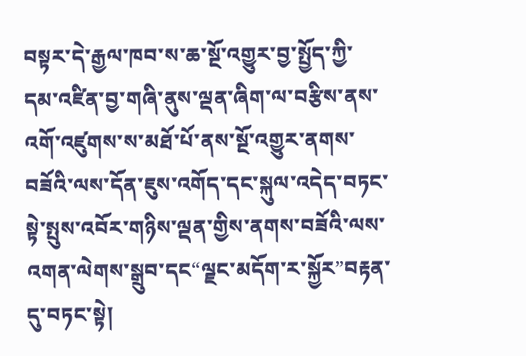བསྟར་དེ་རྒྱལ་ཁབ་ས་ཆ་སྔོ་འགྱུར་བྱ་སྤྱོད་ཀྱི་དམ་འཛིན་བྱ་གཞི་ནུས་ལྡན་ཞིག་ལ་བརྩིས་ནས་འགོ་འཛུགས་ས་མཐོ་པོ་ནས་སྔོ་འགྱུར་ནགས་བཟོའི་ལས་དོན་ཇུས་འགོད་དང་སྐུལ་འདེད་བཏང་སྟེ་སྤུས་འབོར་གཉིས་ལྡན་གྱིས་ནགས་བཟོའི་ལས་འགན་ལེགས་སྒྲུབ་དང“ལྗང་མདོག་ར་སྐྱོར”བརྟན་དུ་བཏང་སྟེ།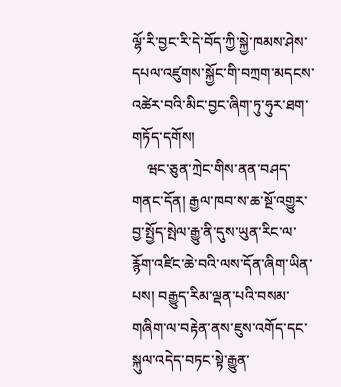ལྷོ་རི་བྱང་རི་དེ་བོད་ཀྱི་སྐྱེ་ཁམས་ཤེས་དཔལ་འཛུགས་སྐྱོང་གི་བཀྲག་མདངས་འཚེར་བའི་མིང་བྱང་ཞིག་ཏུ་ཧུར་ཐག་གཏོད་དགོས།
    ཝང་ཅུན་ཀྲེང་གིས་ནན་བཤད་གནང་དོན། རྒྱལ་ཁབ་ས་ཆ་སྔོ་འགྱུར་བྱ་སྤྱོད་སྤེལ་རྒྱུ་ནི་དུས་ཡུན་རིང་ལ་རྙོག་འཛིང་ཆེ་བའི་ལས་དོན་ཞིག་ཡིན་པས། བརྒྱུད་རིམ་ལྡན་པའི་བསམ་གཞིག་ལ་བརྟེན་ནས་ཇུས་འགོད་དང་སྐུལ་འདེད་བཏང་སྟེ་རྒྱུན་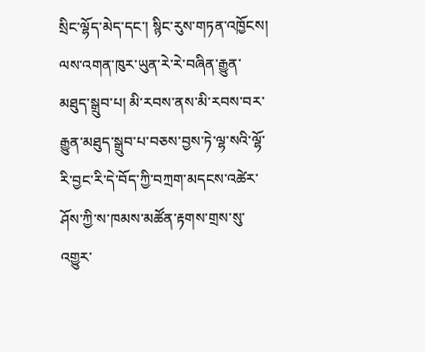སྲིང་ལྷོད་མེད་དང་། སྙིང་རུས་གཏན་འཁྱོངས། ལས་འགན་ཁུར་ཡུན་རེ་རེ་བཞིན་རྒྱུན་མཐུད་སྒྲུབ་པ། མི་རབས་ནས་མི་རབས་བར་རྒྱུན་མཐུད་སྒྲུབ་པ་བཅས་བྱས་ཏེ་ལྷ་སའི་ལྷོ་རི་བྱང་རི་དེ་བོད་ཀྱི་བཀྲག་མདངས་འཚེར་ཤོས་ཀྱི་ས་ཁམས་མཚོན་རྟགས་གྲས་སུ་འགྱུར་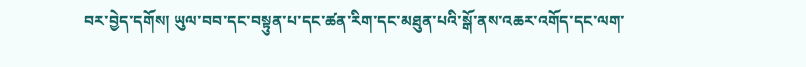བར་བྱེད་དགོས། ཡུལ་བབ་དང་བསྟུན་པ་དང་ཚན་རིག་དང་མཐུན་པའི་སྒོ་ནས་འཆར་འགོད་དང་ལག་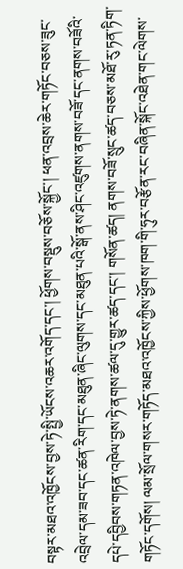བསྟར་མཐའ་འཁྱོངས་བྱས་ཏེ་སྤྱི་ཡོངས་འཆར་འགོད་དང་། ཕྱོགས་བསྡུས་བཅོས་སྐྱོང་། ཕན་འབྲས་ཆེར་གཏོང་བཅས་ཟུང་འབྲེལ་དམ་ཟབ་དང་ཚན་རིག་དང་མཐུན་ཞིང་ལུགས་དང་མཐུན་པའི་སྒོ་ནས་ཤིང་འཛུགས་ནགས་བཟོ་དང་ནགས་བཟོའི་དཔེ་དབྱིབས་གཏན་འཁེལ་བྱས་ཏེ་ནགས་ཚལ་དུ་གྱུར་ཚད་དང་། གསོན་ཚད། ནགས་བཟོ་སྲུང་ཚད་བཅས་མཐོ་རུ་ཏན་ཏིག་གཏོང་དགོས། ལམ་སྲོལ་གསར་གཏོད་མཐའ་འཁྱོངས་ཀྱིས་ཕྱོགས་ཁག་གི་ཧུར་བརྩོན་རང་བཞིན་སྐོང་འཐེན་གང་ལེགས་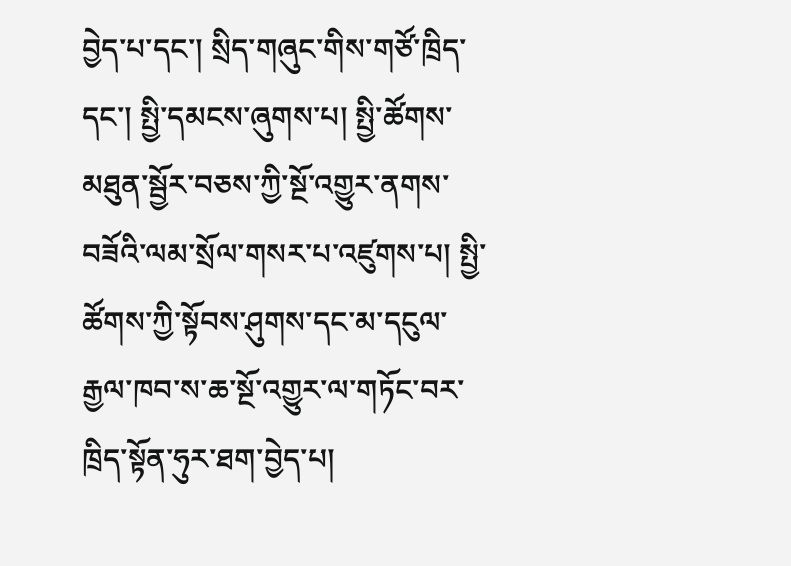བྱེད་པ་དང་། སྲིད་གཞུང་གིས་གཙོ་ཁྲིད་དང་། སྤྱི་དམངས་ཞུགས་པ། སྤྱི་ཚོགས་མཐུན་སྦྱོར་བཅས་ཀྱི་སྔོ་འགྱུར་ནགས་བཟོའི་ལམ་སྲོལ་གསར་པ་འཛུགས་པ། སྤྱི་ཚོགས་ཀྱི་སྟོབས་ཤུགས་དང་མ་དངུལ་རྒྱལ་ཁབ་ས་ཆ་སྔོ་འགྱུར་ལ་གཏོང་བར་ཁྲིད་སྟོན་ཧུར་ཐག་བྱེད་པ།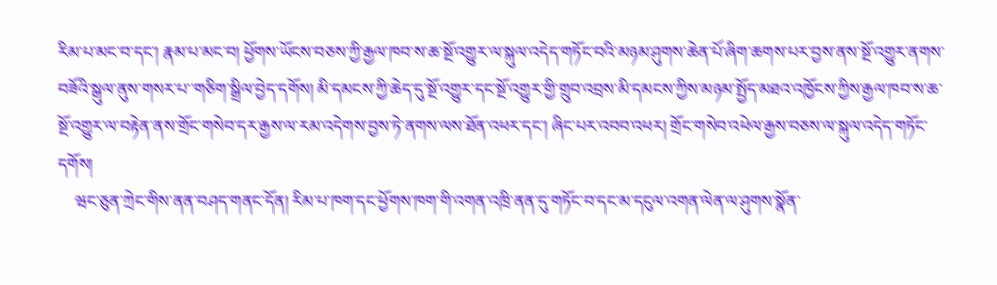རིམ་པ་མང་བ་དང་། རྣམ་པ་མང་བ། ཕྱོགས་ཡོངས་བཅས་ཀྱི་རྒྱལ་ཁབ་ས་ཆ་སྔོ་འགྱུར་ལ་སྐུལ་འདེད་གཏོང་བའི་མཉམ་ཤུགས་ཆེན་པོ་ཞིག་ཆགས་པར་བྱས་ནས་སྔོ་འགྱུར་ནགས་བཟོའི་སྒུལ་ནུས་གསར་པ་་གཅིག་སྒྲིལ་བྱེད་དགོས། མི་དམངས་ཀྱི་ཆེད་དུ་སྔོ་འགྱུར་དང་སྔོ་འགྱུར་གྱི་གྲུབ་འབྲས་མི་དམངས་ཀྱིས་མཉམ་སྤྱོད་མཐའ་འཁྱོངས་ཀྱིས་རྒྱལ་ཁབ་ས་ཆ་སྔོ་འགྱུར་ལ་བརྟེན་ནས་གྲོང་གསེབ་དར་རྒྱས་ལ་རམ་འདེགས་བྱས་ཏེ་ནགས་ལས་ཐོན་འཕར་དང་། ཞིང་པར་འབབ་འཕར། གྲོང་གསེབ་འཕེལ་རྒྱས་བཅས་ལ་སྐུལ་འདེད་གཏོང་དགོས།
    ཝང་ཅུན་ཀྲེང་གིས་ནན་བཤད་གནང་དོན། རིམ་པ་ཁག་དང་ཕྱོགས་ཁག་གི་འགན་འཁྲི་ནན་དུ་གཏོང་བ་དང་མ་དངུལ་འགན་ལེན་ལ་ཤུགས་སྣོན་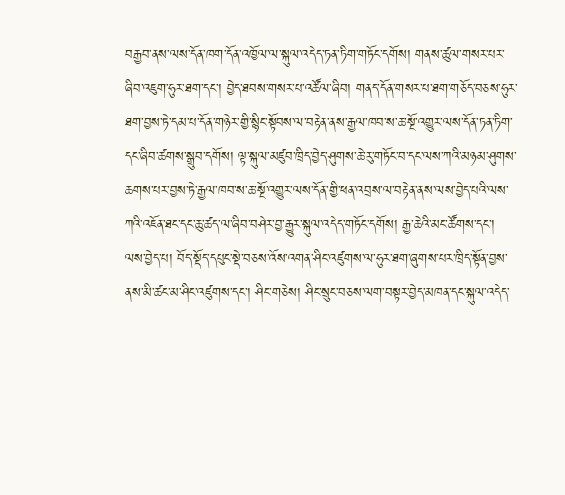བརྒྱབ་ནས་ལས་དོན་ཁག་དོན་འཁྱོལ་ལ་སྐུལ་འདེད་ཏན་ཏིག་གཏོང་དགོས། གནས་ཚུལ་གསར་པར་ཞིབ་འཇུག་ཧུར་ཐག་དང་། བྱེད་ཐབས་གསར་པ་འཚོལ་ཞིབ། གནད་དོན་གསར་པ་ཐག་གཅོད་བཅས་ཧུར་ཐག་བྱས་ཏེ་དམ་པ་དོན་གཉེར་གྱི་སྙིང་སྟོབས་ལ་བརྟེན་ནས་རྒྱལ་ཁབ་ས་ཆ་སྔོ་འགྱུར་ལས་དོན་ཏན་ཏིག་དང་ཞིབ་ཚགས་སྒྲུབ་དགོས། ལྟ་སྐུལ་མཛུབ་ཁྲིད་བྱེད་ཤུགས་ཆེ་རུ་གཏོང་བ་དང་ལས་ཀའི་མཉམ་ཤུགས་ཆགས་པར་བྱས་ཏེ་རྒྱལ་ཁབ་ས་ཆ་སྔོ་འགྱུར་ལས་དོན་གྱི་ཕན་འབྲས་ལ་བརྟེན་ནས་ལས་བྱེད་པའི་ལས་ཀའི་འཇོན་ཐང་དང་ཆུ་ཚད་ལ་ཞིབ་བཤེར་བྱ་རྒྱུར་སྐུལ་འདེད་གཏོང་དགོས། རྒྱ་ཆེའི་མང་ཚོགས་དང་། ལས་བྱེད་པ། བོད་སྡོད་དཔུང་སྡེ་བཅས་འོས་འགན་ཤིང་འཛུགས་ལ་ཧུར་ཐག་ཞུགས་པར་ཁྲིད་སྟོན་བྱས་ནས་མི་ཚང་མ་ཤིང་འཛུགས་དང་། ཤིང་གཅེས། ཤིང་སྲུང་བཅས་ལག་བསྟར་བྱེད་མཁན་དང་སྐུལ་འདེད་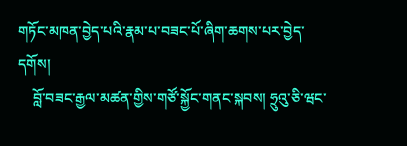གཏོང་མཁན་བྱེད་པའི་རྣམ་པ་བཟང་པོ་ཞིག་ཆགས་པར་བྱེད་དགོས།
    བློ་བཟང་རྒྱལ་མཚན་གྱིས་གཙོ་སྐྱོང་གནང་སྐབས། ཧྲུའུ་ཅི་ཝང་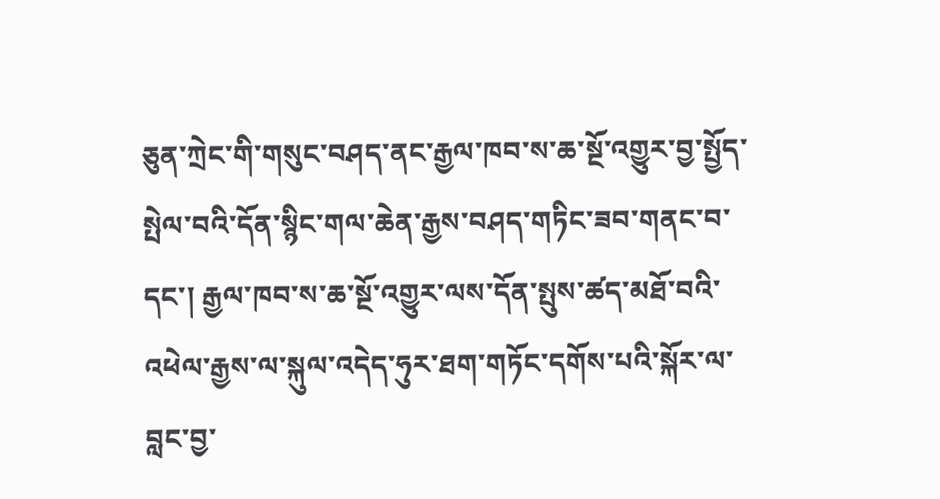ཅུན་ཀྲེང་གི་གསུང་བཤད་ནང་རྒྱལ་ཁབ་ས་ཆ་སྔོ་འགྱུར་བྱ་སྤྱོད་སྤེལ་བའི་དོན་སྙིང་གལ་ཆེན་རྒྱས་བཤད་གཏིང་ཟབ་གནང་བ་དང་། རྒྱལ་ཁབ་ས་ཆ་སྔོ་འགྱུར་ལས་དོན་སྤུས་ཚད་མཐོ་བའི་འཕེལ་རྒྱས་ལ་སྐུལ་འདེད་ཧུར་ཐག་གཏོང་དགོས་པའི་སྐོར་ལ་བླང་བྱ་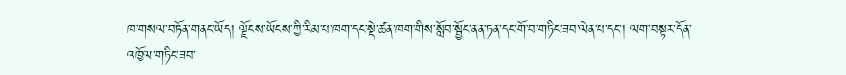ཁ་གསལ་བཏོན་གནང་ཡོད། ལྗོངས་ཡོངས་ཀྱི་རིམ་པ་ཁག་དང་སྡེ་ཚན་ཁག་གིས་སློབ་སྦྱོང་ནན་ཏན་དང་གོ་བ་གཏིང་ཟབ་ལེན་པ་དང་། ལག་བསྟར་དོན་འཁྱོལ་གཏིང་ཟབ་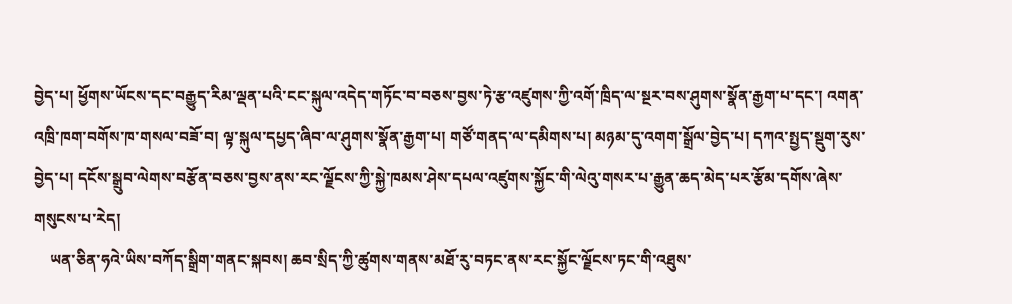བྱེད་པ། ཕྱོགས་ཡོངས་དང་བརྒྱུད་རིམ་ལྡན་པའི་ངང་སྐུལ་འདེད་གཏོང་བ་བཅས་བྱས་ཏེ་རྩ་འཛུགས་ཀྱི་འགོ་ཁྲིད་ལ་སྔར་བས་ཤུགས་སྣོན་རྒྱག་པ་དང་། འགན་འཁྲི་ཁག་བགོས་ཁ་གསལ་བཟོ་བ། ལྟ་སྐུལ་དཔྱད་ཞིབ་ལ་ཤུགས་སྣོན་རྒྱག་པ། གཙོ་གནད་ལ་དམིགས་པ། མཉམ་དུ་འགག་སྒྲོལ་བྱེད་པ། དཀའ་སྤྱད་སྡུག་རུས་བྱེད་པ། དངོས་སྒྲུབ་ལེགས་བརྩོན་བཅས་བྱས་ནས་རང་ལྗོངས་ཀྱི་སྐྱེ་ཁམས་ཤེས་དཔལ་འཛུགས་སྐྱོང་གི་ལེའུ་གསར་པ་རྒྱུན་ཆད་མེད་པར་རྩོམ་དགོས་ཞེས་གསུངས་པ་རེད།
    ཡན་ཅིན་ཧའེ་ཡིས་བཀོད་སྒྲིག་གནང་སྐབས། ཆབ་སྲིད་ཀྱི་ཚུགས་གནས་མཐོ་རུ་བཏང་ནས་རང་སྐྱོང་ལྗོངས་ཏང་གི་འཐུས་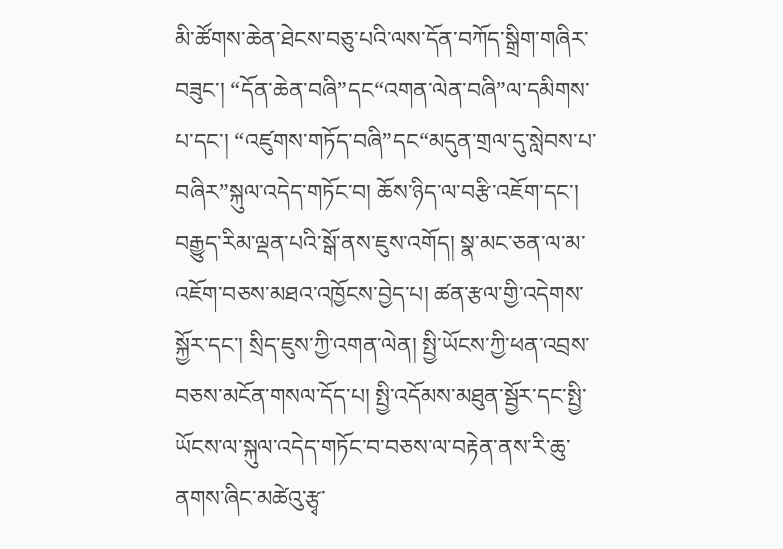མི་ཚོགས་ཆེན་ཐེངས་བཅུ་པའི་ལས་དོན་བཀོད་སྒྲིག་གཞིར་བཟུང་། “དོན་ཆེན་བཞི”དང“འགན་ལེན་བཞི”ལ་དམིགས་པ་དང་། “འཛུགས་གཏོད་བཞི”དང“མདུན་གྲལ་དུ་སླེབས་པ་བཞིར”སྐུལ་འདེད་གཏོང་བ། ཆོས་ཉིད་ལ་བརྩི་འཇོག་དང་། བརྒྱུད་རིམ་ལྡན་པའི་སྒོ་ནས་ཇུས་འགོད། སྣ་མང་ཅན་ལ་མ་འཇོག་བཅས་མཐའ་འཁྱོངས་བྱེད་པ། ཚན་རྩལ་གྱི་འདེགས་སྐྱོར་དང་། སྲིད་ཇུས་ཀྱི་འགན་ལེན། སྤྱི་ཡོངས་ཀྱི་ཕན་འབྲས་བཅས་མངོན་གསལ་དོད་པ། སྤྱི་འདོམས་མཐུན་སྦྱོར་དང་སྤྱི་ཡོངས་ལ་སྐུལ་འདེད་གཏོང་བ་བཅས་ལ་བརྟེན་ནས་རི་ཆུ་ནགས་ཞིང་མཚེའུ་རྩྭ་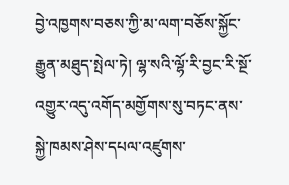བྱེ་འཁྱགས་བཅས་ཀྱི་མ་ལག་བཅོས་སྐྱོང་རྒྱུན་མཐུད་སྤེལ་ཏེ། ལྷ་སའི་ལྷོ་རི་བྱང་རི་སྔོ་འགྱུར་འདུ་འགོད་མགྱོགས་སུ་བཏང་ནས་སྐྱེ་ཁམས་ཤེས་དཔལ་འཛུགས་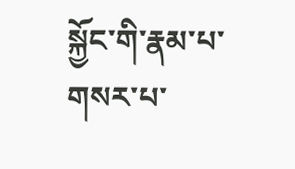སྐྱོང་གི་རྣམ་པ་གསར་པ་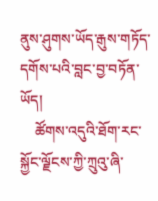ནུས་ཤུགས་ཡོད་རྒུས་གཏོད་དགོས་པའི་བླང་བྱ་བཏོན་ཡོད།
    ཚོགས་འདུའི་ཐོག་རང་སྐྱོང་ལྗོངས་ཀྱི་ཀྲུའུ་ཞི་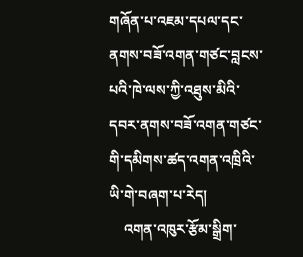གཞོན་པ་འཇམ་དཔལ་དང་ནགས་བཟོ་འགན་གཙང་བླངས་པའི་ཁེ་ལས་ཀྱི་འཐུས་མིའི་དབར་ནགས་བཟོ་འགན་གཙང་གི་དམིགས་ཚད་འགན་འཁྲིའི་ཡི་གེ་བཞག་པ་རེད།
    འགན་འཁུར་རྩོམ་སྒྲིག་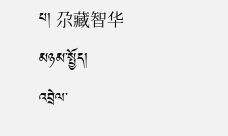པ། 尕藏智华
མཉམ་སྤྱོད།
འབྲེལ་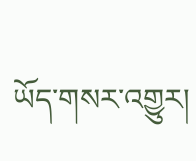ཡོད་གསར་འགྱུར།